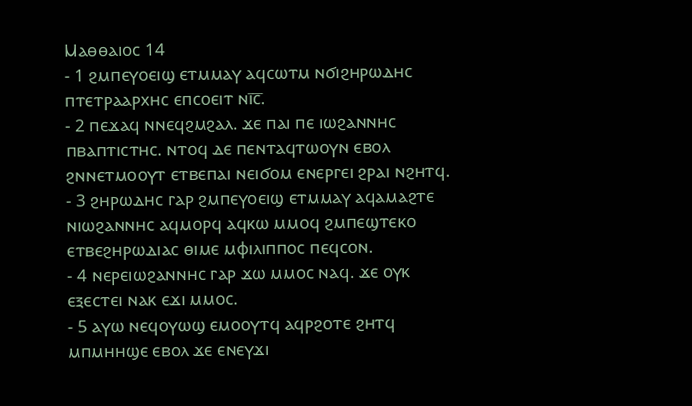Ⲙⲁⲑⲑⲁⲓⲟⲥ 14
- 1 ϩⲙⲡⲉⲩⲟⲉⲓϣ ⲉⲧⲙⲙⲁⲩ ⲁϥⲥⲱⲧⲙ ⲛϭⲓϩⲏⲣⲱⲇⲏⲥ ⲡⲧⲉⲧⲣⲁⲁⲣⲭⲏⲥ ⲉⲡⲥⲟⲉⲓⲧ ⲛⲓ̅ⲥ̅.
- 2 ⲡⲉϫⲁϥ ⲛⲛⲉϥϩⲙϩⲁⲗ. ϫⲉ ⲡⲁⲓ ⲡⲉ ⲓⲱϩⲁⲛⲛⲏⲥ ⲡⲃⲁⲡⲧⲓⲥⲧⲏⲥ. ⲛⲧⲟϥ ⲇⲉ ⲡⲉⲛⲧⲁϥⲧⲱⲟⲩⲛ ⲉⲃⲟⲗ ϩⲛⲛⲉⲧⲙⲟⲟⲩⲧ ⲉⲧⲃⲉⲡⲁⲓ ⲛⲉⲓϭⲟⲙ ⲉⲛⲉⲣⲅⲉⲓ ϩⲣⲁⲓ ⲛϩⲏⲧϥ.
- 3 ϩⲏⲣⲱⲇⲏⲥ ⲅⲁⲣ ϩⲙⲡⲉⲩⲟⲉⲓϣ ⲉⲧⲙⲙⲁⲩ ⲁϥⲁⲙⲁϩⲧⲉ ⲛⲓⲱϩⲁⲛⲛⲏⲥ ⲁϥⲙⲟⲣϥ ⲁϥⲕⲱ ⲙⲙⲟϥ ϩⲙⲡⲉϣⲧⲉⲕⲟ ⲉⲧⲃⲉϩⲏⲣⲱⲇⲓⲁⲥ ⲑⲓⲙⲉ ⲙⲫⲓⲗⲓⲡⲡⲟⲥ ⲡⲉϥⲥⲟⲛ.
- 4 ⲛⲉⲣⲉⲓⲱϩⲁⲛⲛⲏⲥ ⲅⲁⲣ ϫⲱ ⲙⲙⲟⲥ ⲛⲁϥ. ϫⲉ ⲟⲩⲕ ⲉⲝⲉⲥⲧⲉⲓ ⲛⲁⲕ ⲉϫⲓ ⲙⲙⲟⲥ.
- 5 ⲁⲩⲱ ⲛⲉϥⲟⲩⲱϣ ⲉⲙⲟⲟⲩⲧϥ ⲁϥⲣϩⲟⲧⲉ ϩⲏⲧϥ ⲙⲡⲙⲏⲏϣⲉ ⲉⲃⲟⲗ ϫⲉ ⲉⲛⲉⲩϫⲓ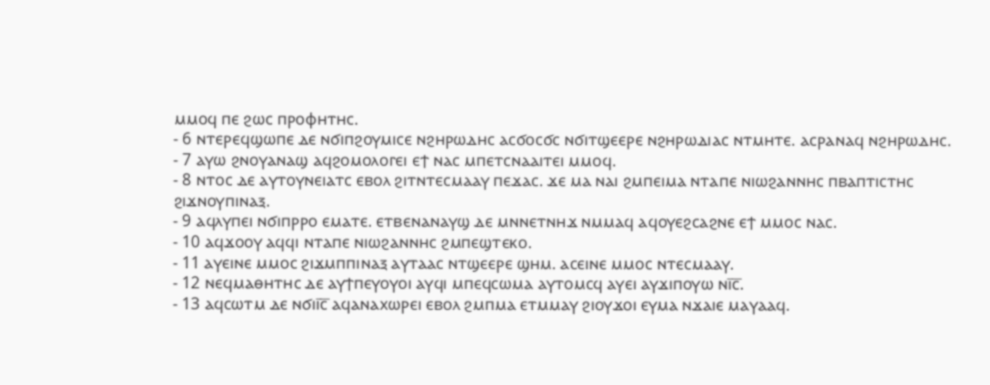ⲙⲙⲟϥ ⲡⲉ ϩⲱⲥ ⲡⲣⲟⲫⲏⲧⲏⲥ.
- 6 ⲛⲧⲉⲣⲉϥϣⲱⲡⲉ ⲇⲉ ⲛϭⲓⲡϩⲟⲩⲙⲓⲥⲉ ⲛϩⲏⲣⲱⲇⲏⲥ ⲁⲥϭⲟⲥϭⲥ ⲛϭⲓⲧϣⲉⲉⲣⲉ ⲛϩⲏⲣⲱⲇⲓⲁⲥ ⲛⲧⲙⲏⲧⲉ. ⲁⲥⲣⲁⲛⲁϥ ⲛϩⲏⲣⲱⲇⲏⲥ.
- 7 ⲁⲩⲱ ϩⲛⲟⲩⲁⲛⲁϣ ⲁϥϩⲟⲙⲟⲗⲟⲅⲉⲓ ⲉϯ ⲛⲁⲥ ⲙⲡⲉⲧⲥⲛⲁⲁⲓⲧⲉⲓ ⲙⲙⲟϥ.
- 8 ⲛⲧⲟⲥ ⲇⲉ ⲁⲩⲧⲟⲩⲛⲉⲓⲁⲧⲥ ⲉⲃⲟⲗ ϩⲓⲧⲛⲧⲉⲥⲙⲁⲁⲩ ⲡⲉϫⲁⲥ. ϫⲉ ⲙⲁ ⲛⲁⲓ ϩⲙⲡⲉⲓⲙⲁ ⲛⲧⲁⲡⲉ ⲛⲓⲱϩⲁⲛⲛⲏⲥ ⲡⲃⲁⲡⲧⲓⲥⲧⲏⲥ ϩⲓϫⲛⲟⲩⲡⲓⲛⲁⲝ.
- 9 ⲁϥⲗⲩⲡⲉⲓ ⲛϭⲓⲡⲣⲣⲟ ⲉⲙⲁⲧⲉ. ⲉⲧⲃⲉⲛⲁⲛⲁⲩϣ ⲇⲉ ⲙⲛⲛⲉⲧⲛⲏϫ ⲛⲙⲙⲁϥ ⲁϥⲟⲩⲉϩⲥⲁϩⲛⲉ ⲉϯ ⲙⲙⲟⲥ ⲛⲁⲥ.
- 10 ⲁϥϫⲟⲟⲩ ⲁϥϥⲓ ⲛⲧⲁⲡⲉ ⲛⲓⲱϩⲁⲛⲛⲏⲥ ϩⲙⲡⲉϣⲧⲉⲕⲟ.
- 11 ⲁⲩⲉⲓⲛⲉ ⲙⲙⲟⲥ ϩⲓϫⲙⲡⲡⲓⲛⲁⲝ ⲁⲩⲧⲁⲁⲥ ⲛⲧϣⲉⲉⲣⲉ ϣⲏⲙ. ⲁⲥⲉⲓⲛⲉ ⲙⲙⲟⲥ ⲛⲧⲉⲥⲙⲁⲁⲩ.
- 12 ⲛⲉϥⲙⲁⲑⲏⲧⲏⲥ ⲇⲉ ⲁⲩϯⲡⲉⲩⲟⲩⲟⲓ ⲁⲩϥⲓ ⲙⲡⲉϥⲥⲱⲙⲁ ⲁⲩⲧⲟⲙⲥϥ ⲁⲩⲉⲓ ⲁⲩϫⲓⲡⲟⲩⲱ ⲛⲓ̅ⲥ̅.
- 13 ⲁϥⲥⲱⲧⲙ ⲇⲉ ⲛϭⲓⲓ̅ⲥ̅ ⲁϥⲁⲛⲁⲭⲱⲣⲉⲓ ⲉⲃⲟⲗ ϩⲙⲡⲙⲁ ⲉⲧⲙⲙⲁⲩ ϩⲓⲟⲩϫⲟⲓ ⲉⲩⲙⲁ ⲛϫⲁⲓⲉ ⲙⲁⲩⲁⲁϥ.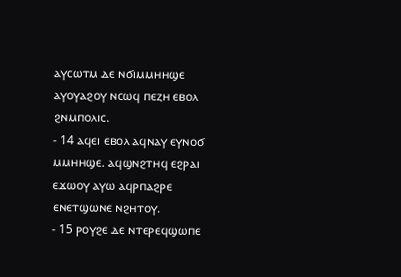ⲁⲩⲥⲱⲧⲙ ⲇⲉ ⲛϭⲓⲙⲙⲏⲏϣⲉ ⲁⲩⲟⲩⲁϩⲟⲩ ⲛⲥⲱϥ ⲡⲉⲍⲏ ⲉⲃⲟⲗ ϩⲛⲙⲡⲟⲗⲓⲥ.
- 14 ⲁϥⲉⲓ ⲉⲃⲟⲗ ⲁϥⲛⲁⲩ ⲉⲩⲛⲟϭ ⲙⲙⲏⲏϣⲉ. ⲁϥϣⲛϩⲧⲏϥ ⲉϩⲣⲁⲓ ⲉϫⲱⲟⲩ ⲁⲩⲱ ⲁϥⲣⲡⲁϩⲣⲉ ⲉⲛⲉⲧϣⲱⲛⲉ ⲛϩⲏⲧⲟⲩ.
- 15 ⲣⲟⲩϩⲉ ⲇⲉ ⲛⲧⲉⲣⲉϥϣⲱⲡⲉ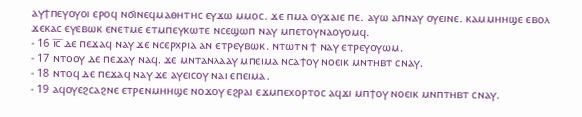ⲁⲩϯⲡⲉⲩⲟⲩⲟⲓ ⲉⲣⲟϥ ⲛϭⲓⲛⲉϥⲙⲁⲑⲏⲧⲏⲥ ⲉⲩϫⲱ ⲙⲙⲟⲥ. ϫⲉ ⲡⲙⲁ ⲟⲩϫⲁⲓⲉ ⲡⲉ. ⲁⲩⲱ ⲁⲡⲛⲁⲩ ⲟⲩⲉⲓⲛⲉ. ⲕⲁⲙⲙⲏⲏϣⲉ ⲉⲃⲟⲗ ϫⲉⲕⲁⲥ ⲉⲩⲉⲃⲱⲕ ⲉⲛⲉⲧⲙⲉ ⲉⲧⲙⲡⲉⲩⲕⲱⲧⲉ ⲛⲥⲉϣⲱⲡ ⲛⲁⲩ ⲙⲡⲉⲧⲟⲩⲛⲁⲟⲩⲟⲙϥ.
- 16 ⲓ̅ⲥ̅ ⲇⲉ ⲡⲉϫⲁϥ ⲛⲁⲩ ϫⲉ ⲛⲥⲉⲣⲭⲣⲓⲁ ⲁⲛ ⲉⲧⲣⲉⲩⲃⲱⲕ. ⲛⲧⲱⲧⲛ ϯ ⲛⲁⲩ ⲉⲧⲣⲉⲩⲟⲩⲱⲙ.
- 17 ⲛⲧⲟⲟⲩ ⲇⲉ ⲡⲉϫⲁⲩ ⲛⲁϥ. ϫⲉ ⲙⲛⲧⲁⲛⲗⲁⲁⲩ ⲙⲡⲉⲓⲙⲁ ⲛⲥⲁϯⲟⲩ ⲛⲟⲉⲓⲕ ⲙⲛⲧⲏⲃⲧ ⲥⲛⲁⲩ.
- 18 ⲛⲧⲟϥ ⲇⲉ ⲡⲉϫⲁϥ ⲛⲁⲩ ϫⲉ ⲁⲩⲉⲓⲥⲟⲩ ⲛⲁⲓ ⲉⲡⲉⲓⲙⲁ.
- 19 ⲁϥⲟⲩⲉϩⲥⲁϩⲛⲉ ⲉⲧⲣⲉⲛⲙⲏⲏϣⲉ ⲛⲟϫⲟⲩ ⲉϩⲣⲁⲓ ⲉϫⲙⲡⲉⲭⲟⲣⲧⲟⲥ ⲁϥϫⲓ ⲙⲡϯⲟⲩ ⲛⲟⲉⲓⲕ ⲙⲛⲡⲧⲏⲃⲧ ⲥⲛⲁⲩ.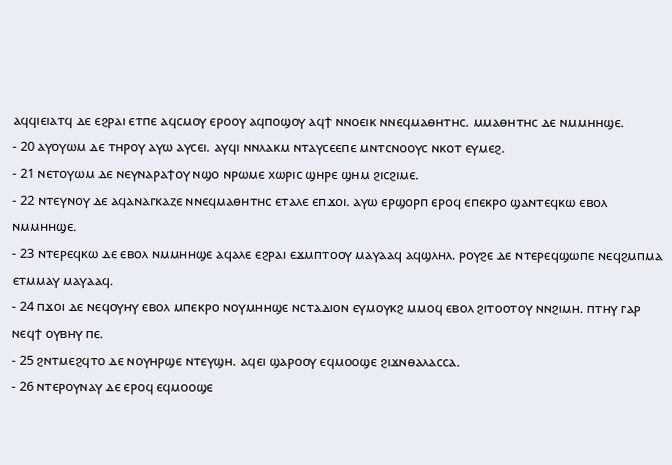ⲁϥϥⲓⲉⲓⲁⲧϥ ⲇⲉ ⲉϩⲣⲁⲓ ⲉⲧⲡⲉ ⲁϥⲥⲙⲟⲩ ⲉⲣⲟⲟⲩ ⲁϥⲡⲟϣⲟⲩ ⲁϥϯ ⲛⲛⲟⲉⲓⲕ ⲛⲛⲉϥⲙⲁⲑⲏⲧⲏⲥ. ⲙⲙⲁⲑⲏⲧⲏⲥ ⲇⲉ ⲛⲙⲙⲏⲏϣⲉ.
- 20 ⲁⲩⲟⲩⲱⲙ ⲇⲉ ⲧⲏⲣⲟⲩ ⲁⲩⲱ ⲁⲩⲥⲉⲓ. ⲁⲩϥⲓ ⲛⲛⲗⲁⲕⲙ ⲛⲧⲁⲩⲥⲉⲉⲡⲉ ⲙⲛⲧⲥⲛⲟⲟⲩⲥ ⲛⲕⲟⲧ ⲉⲩⲙⲉϩ.
- 21 ⲛⲉⲧⲟⲩⲱⲙ ⲇⲉ ⲛⲉⲩⲛⲁⲣⲁϯⲟⲩ ⲛϣⲟ ⲛⲣⲱⲙⲉ ⲭⲱⲣⲓⲥ ϣⲏⲣⲉ ϣⲏⲙ ϩⲓⲥϩⲓⲙⲉ.
- 22 ⲛⲧⲉⲩⲛⲟⲩ ⲇⲉ ⲁϥⲁⲛⲁⲅⲕⲁⲍⲉ ⲛⲛⲉϥⲙⲁⲑⲏⲧⲏⲥ ⲉⲧⲁⲗⲉ ⲉⲡϫⲟⲓ. ⲁⲩⲱ ⲉⲣϣⲟⲣⲡ ⲉⲣⲟϥ ⲉⲡⲉⲕⲣⲟ ϣⲁⲛⲧⲉϥⲕⲱ ⲉⲃⲟⲗ ⲛⲙⲙⲏⲏϣⲉ.
- 23 ⲛⲧⲉⲣⲉϥⲕⲱ ⲇⲉ ⲉⲃⲟⲗ ⲛⲙⲙⲏⲏϣⲉ ⲁϥⲁⲗⲉ ⲉϩⲣⲁⲓ ⲉϫⲙⲡⲧⲟⲟⲩ ⲙⲁⲩⲁⲁϥ ⲁϥϣⲗⲏⲗ. ⲣⲟⲩϩⲉ ⲇⲉ ⲛⲧⲉⲣⲉϥϣⲱⲡⲉ ⲛⲉϥϩⲙⲡⲙⲁ ⲉⲧⲙⲙⲁⲩ ⲙⲁⲩⲁⲁϥ.
- 24 ⲡϫⲟⲓ ⲇⲉ ⲛⲉϥⲟⲩⲏⲩ ⲉⲃⲟⲗ ⲙⲡⲉⲕⲣⲟ ⲛⲟⲩⲙⲏⲏϣⲉ ⲛⲥⲧⲁⲇⲓⲟⲛ ⲉⲩⲙⲟⲩⲕϩ ⲙⲙⲟϥ ⲉⲃⲟⲗ ϩⲓⲧⲟⲟⲧⲟⲩ ⲛⲛϩⲓⲙⲏ. ⲡⲧⲏⲩ ⲅⲁⲣ ⲛⲉϥϯ ⲟⲩⲃⲏⲩ ⲡⲉ.
- 25 ϩⲛⲧⲙⲉϩϥⲧⲟ ⲇⲉ ⲛⲟⲩⲏⲣϣⲉ ⲛⲧⲉⲩϣⲏ. ⲁϥⲉⲓ ϣⲁⲣⲟⲟⲩ ⲉϥⲙⲟⲟϣⲉ ϩⲓϫⲛⲑⲁⲗⲁⲥⲥⲁ.
- 26 ⲛⲧⲉⲣⲟⲩⲛⲁⲩ ⲇⲉ ⲉⲣⲟϥ ⲉϥⲙⲟⲟϣⲉ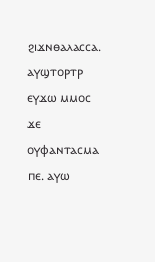ϩⲓϫⲛⲑⲁⲗⲁⲥⲥⲁ. ⲁⲩϣⲧⲟⲣⲧⲣ ⲉⲩϫⲱ ⲙⲙⲟⲥ ϫⲉ ⲟⲩⲫⲁⲛⲧⲁⲥⲙⲁ ⲡⲉ. ⲁⲩⲱ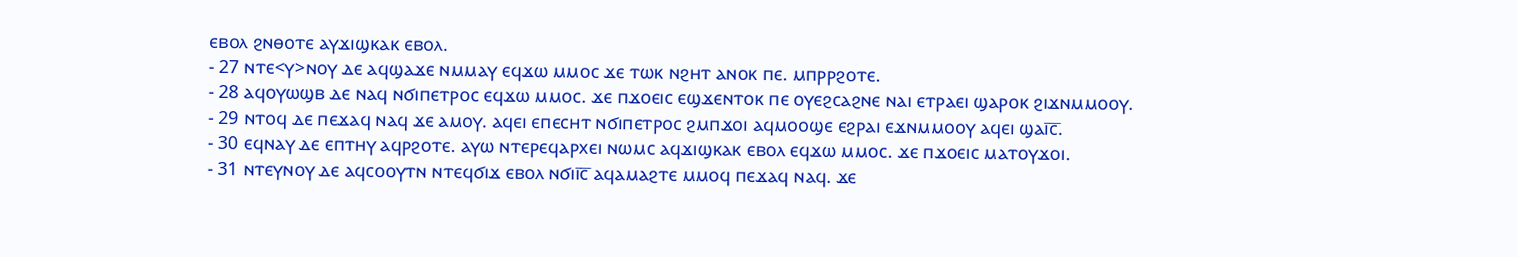ⲉⲃⲟⲗ ϩⲛⲑⲟⲧⲉ ⲁⲩϫⲓϣⲕⲁⲕ ⲉⲃⲟⲗ.
- 27 ⲛⲧⲉ<ⲩ>ⲛⲟⲩ ⲇⲉ ⲁϥϣⲁϫⲉ ⲛⲙⲙⲁⲩ ⲉϥϫⲱ ⲙⲙⲟⲥ ϫⲉ ⲧⲱⲕ ⲛϩⲏⲧ ⲁⲛⲟⲕ ⲡⲉ. ⲙⲡⲣⲣϩⲟⲧⲉ.
- 28 ⲁϥⲟⲩⲱϣⲃ ⲇⲉ ⲛⲁϥ ⲛϭⲓⲡⲉⲧⲣⲟⲥ ⲉϥϫⲱ ⲙⲙⲟⲥ. ϫⲉ ⲡϫⲟⲉⲓⲥ ⲉϣϫⲉⲛⲧⲟⲕ ⲡⲉ ⲟⲩⲉϩⲥⲁϩⲛⲉ ⲛⲁⲓ ⲉⲧⲣⲁⲉⲓ ϣⲁⲣⲟⲕ ϩⲓϫⲛⲙⲙⲟⲟⲩ.
- 29 ⲛⲧⲟϥ ⲇⲉ ⲡⲉϫⲁϥ ⲛⲁϥ ϫⲉ ⲁⲙⲟⲩ. ⲁϥⲉⲓ ⲉⲡⲉⲥⲏⲧ ⲛϭⲓⲡⲉⲧⲣⲟⲥ ϩⲙⲡϫⲟⲓ ⲁϥⲙⲟⲟϣⲉ ⲉϩⲣⲁⲓ ⲉϫⲛⲙⲙⲟⲟⲩ ⲁϥⲉⲓ ϣⲁⲓ̅ⲥ̅.
- 30 ⲉϥⲛⲁⲩ ⲇⲉ ⲉⲡⲧⲏⲩ ⲁϥⲣϩⲟⲧⲉ. ⲁⲩⲱ ⲛⲧⲉⲣⲉϥⲁⲣⲭⲉⲓ ⲛⲱⲙⲥ ⲁϥϫⲓϣⲕⲁⲕ ⲉⲃⲟⲗ ⲉϥϫⲱ ⲙⲙⲟⲥ. ϫⲉ ⲡϫⲟⲉⲓⲥ ⲙⲁⲧⲟⲩϫⲟⲓ.
- 31 ⲛⲧⲉⲩⲛⲟⲩ ⲇⲉ ⲁϥⲥⲟⲟⲩⲧⲛ ⲛⲧⲉϥϭⲓϫ ⲉⲃⲟⲗ ⲛϭⲓⲓ̅ⲥ̅ ⲁϥⲁⲙⲁϩⲧⲉ ⲙⲙⲟϥ ⲡⲉϫⲁϥ ⲛⲁϥ. ϫⲉ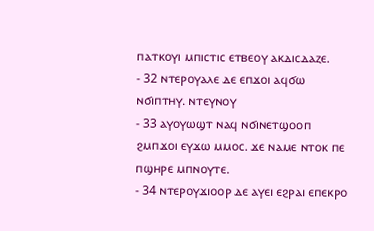ⲡⲁⲧⲕⲟⲩⲓ ⲙⲡⲓⲥⲧⲓⲥ ⲉⲧⲃⲉⲟⲩ ⲁⲕⲇⲓⲥⲇⲁⲍⲉ.
- 32 ⲛⲧⲉⲣⲟⲩⲁⲗⲉ ⲇⲉ ⲉⲡϫⲟⲓ ⲁϥϭⲱ ⲛϭⲓⲡⲧⲏⲩ. ⲛⲧⲉⲩⲛⲟⲩ
- 33 ⲁⲩⲟⲩⲱϣⲧ ⲛⲁϥ ⲛϭⲓⲛⲉⲧϣⲟⲟⲡ ϩⲙⲡϫⲟⲓ ⲉⲩϫⲱ ⲙⲙⲟⲥ. ϫⲉ ⲛⲁⲙⲉ ⲛⲧⲟⲕ ⲡⲉ ⲡϣⲏⲣⲉ ⲙⲡⲛⲟⲩⲧⲉ.
- 34 ⲛⲧⲉⲣⲟⲩϫⲓⲟⲟⲣ ⲇⲉ ⲁⲩⲉⲓ ⲉϩⲣⲁⲓ ⲉⲡⲉⲕⲣⲟ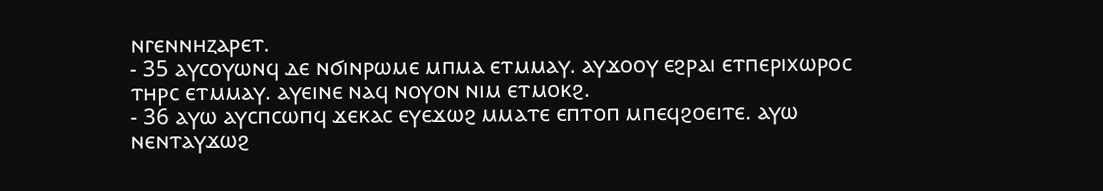ⲛⲅⲉⲛⲛⲏⲍⲁⲣⲉⲧ.
- 35 ⲁⲩⲥⲟⲩⲱⲛϥ ⲇⲉ ⲛϭⲓⲛⲣⲱⲙⲉ ⲙⲡⲙⲁ ⲉⲧⲙⲙⲁⲩ. ⲁⲩϫⲟⲟⲩ ⲉϩⲣⲁⲓ ⲉⲧⲡⲉⲣⲓⲭⲱⲣⲟⲥ ⲧⲏⲣⲥ ⲉⲧⲙⲙⲁⲩ. ⲁⲩⲉⲓⲛⲉ ⲛⲁϥ ⲛⲟⲩⲟⲛ ⲛⲓⲙ ⲉⲧⲙⲟⲕϩ.
- 36 ⲁⲩⲱ ⲁⲩⲥⲡⲥⲱⲡϥ ϫⲉⲕⲁⲥ ⲉⲩⲉϫⲱϩ ⲙⲙⲁⲧⲉ ⲉⲡⲧⲟⲡ ⲙⲡⲉϥϩⲟⲉⲓⲧⲉ. ⲁⲩⲱ ⲛⲉⲛⲧⲁⲩϫⲱϩ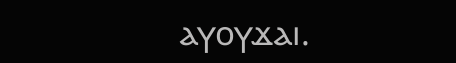ⲁⲩⲟⲩϫⲁⲓ.